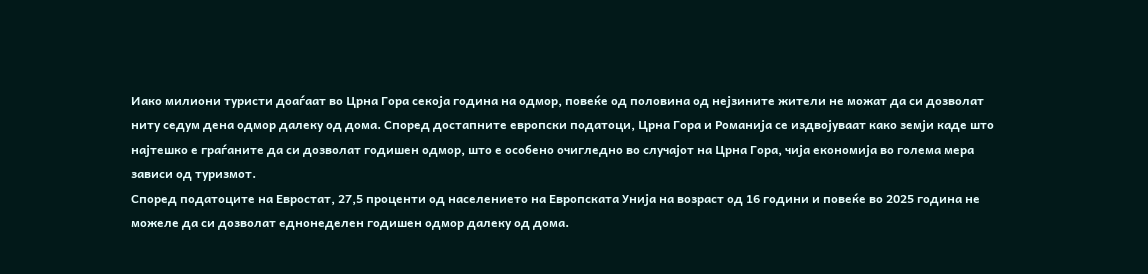Иако милиони туристи доаѓаат во Црна Гора секоја година на одмор, повеќе од половина од нејзините жители не можат да си дозволат ниту седум дена одмор далеку од дома. Според достапните европски податоци, Црна Гора и Романија се издвојуваат како земји каде што најтешко е граѓаните да си дозволат годишен одмор, што е особено очигледно во случајот на Црна Гора, чија економија во голема мера зависи од туризмот.
Според податоците на Евростат, 27,5 проценти од населението на Европската Унија на возраст од 16 години и повеќе во 2025 година не можеле да си дозволат еднонеделен годишен одмор далеку од дома.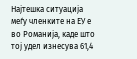Најтешка ситуација меѓу членките на ЕУ е во Романија, каде што тој удел изнесува 61,4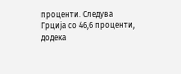проценти. Следува Грција со 46,6 проценти, додека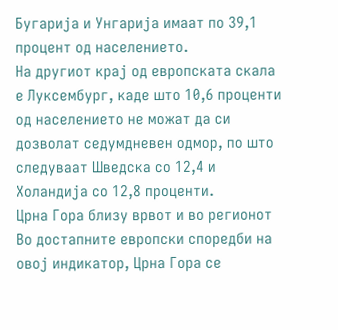Бугарија и Унгарија имаат по 39,1 процент од населението.
На другиот крај од европската скала е Луксембург, каде што 10,6 проценти од населението не можат да си дозволат седумдневен одмор, по што следуваат Шведска со 12,4 и Холандија со 12,8 проценти.
Црна Гора близу врвот и во регионот
Во достапните европски споредби на овој индикатор, Црна Гора се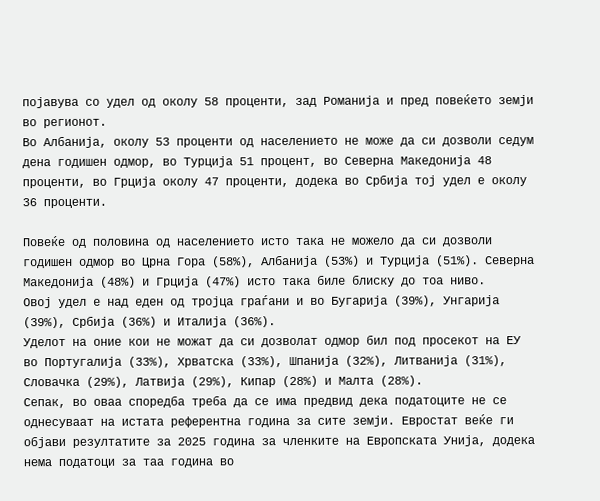појавува со удел од околу 58 проценти, зад Романија и пред повеќето земји во регионот.
Во Албанија, околу 53 проценти од населението не може да си дозволи седум дена годишен одмор, во Турција 51 процент, во Северна Македонија 48 проценти, во Грција околу 47 проценти, додека во Србија тој удел е околу 36 проценти.

Повеќе од половина од населението исто така не можело да си дозволи годишен одмор во Црна Гора (58%), Албанија (53%) и Турција (51%). Северна Македонија (48%) и Грција (47%) исто така биле блиску до тоа ниво.
Овој удел е над еден од тројца граѓани и во Бугарија (39%), Унгарија (39%), Србија (36%) и Италија (36%).
Уделот на оние кои не можат да си дозволат одмор бил под просекот на ЕУ во Португалија (33%), Хрватска (33%), Шпанија (32%), Литванија (31%), Словачка (29%), Латвија (29%), Кипар (28%) и Малта (28%).
Сепак, во оваа споредба треба да се има предвид дека податоците не се однесуваат на истата референтна година за сите земји. Евростат веќе ги објави резултатите за 2025 година за членките на Европската Унија, додека нема податоци за таа година во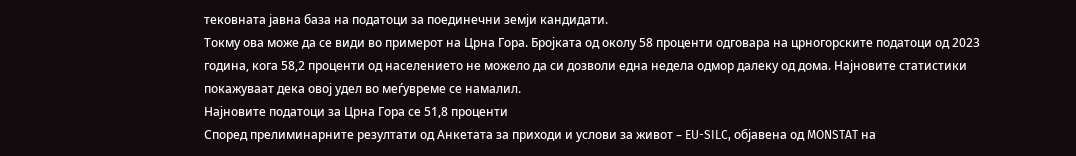тековната јавна база на податоци за поединечни земји кандидати.
Токму ова може да се види во примерот на Црна Гора. Бројката од околу 58 проценти одговара на црногорските податоци од 2023 година, кога 58,2 проценти од населението не можело да си дозволи една недела одмор далеку од дома. Најновите статистики покажуваат дека овој удел во меѓувреме се намалил.
Најновите податоци за Црна Гора се 51,8 проценти
Според прелиминарните резултати од Анкетата за приходи и услови за живот – EU-SILC, објавена од MONSTAT на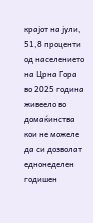крајот на јули, 51,8 проценти од населението на Црна Гора во 2025 година живеело во домаќинства кои не можеле да си дозволат еднонеделен годишен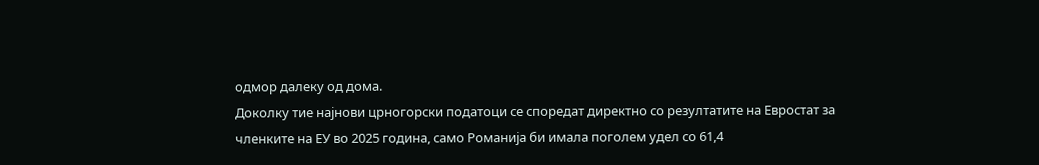одмор далеку од дома.
Доколку тие најнови црногорски податоци се споредат директно со резултатите на Евростат за членките на ЕУ во 2025 година, само Романија би имала поголем удел со 61,4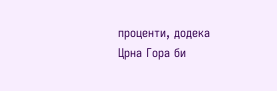проценти, додека Црна Гора би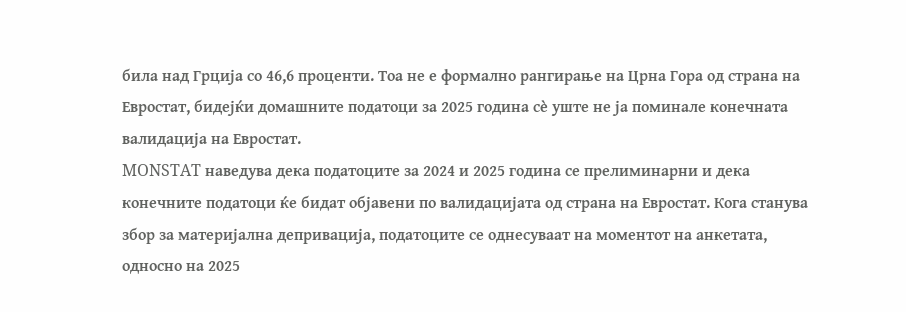била над Грција со 46,6 проценти. Тоа не е формално рангирање на Црна Гора од страна на Евростат, бидејќи домашните податоци за 2025 година сè уште не ја поминале конечната валидација на Евростат.
MONSTAT наведува дека податоците за 2024 и 2025 година се прелиминарни и дека конечните податоци ќе бидат објавени по валидацијата од страна на Евростат. Кога станува збор за материјална депривација, податоците се однесуваат на моментот на анкетата, односно на 2025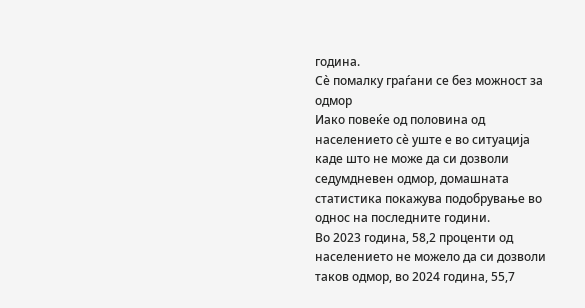година.
Сè помалку граѓани се без можност за одмор
Иако повеќе од половина од населението сè уште е во ситуација каде што не може да си дозволи седумдневен одмор, домашната статистика покажува подобрување во однос на последните години.
Во 2023 година, 58,2 проценти од населението не можело да си дозволи таков одмор, во 2024 година, 55,7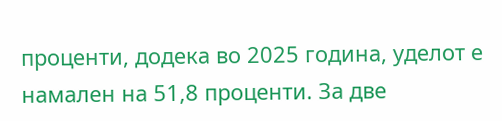проценти, додека во 2025 година, уделот е намален на 51,8 проценти. За две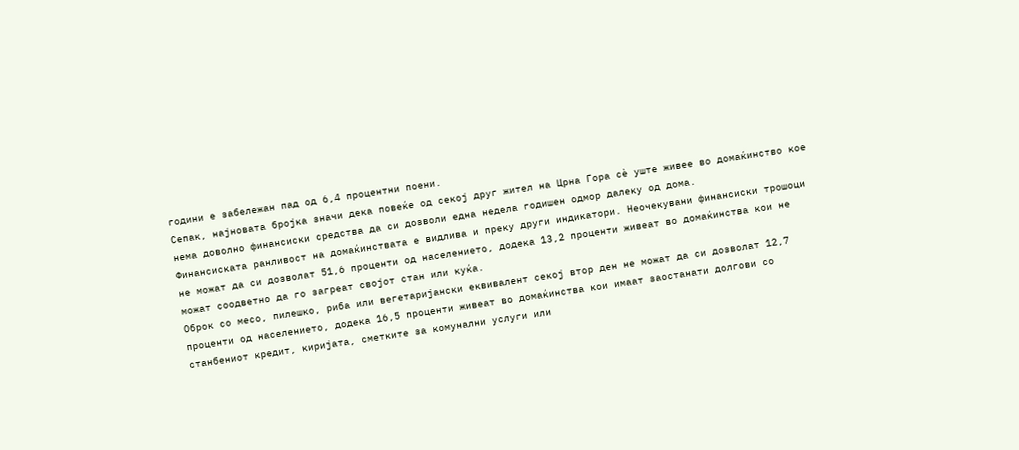години е забележан пад од 6,4 процентни поени.
Сепак, најновата бројка значи дека повеќе од секој друг жител на Црна Гора сè уште живее во домаќинство кое нема доволно финансиски средства да си дозволи една недела годишен одмор далеку од дома.
Финансиската ранливост на домаќинствата е видлива и преку други индикатори. Неочекувани финансиски трошоци не можат да си дозволат 51,6 проценти од населението, додека 13,2 проценти живеат во домаќинства кои не можат соодветно да го загреат својот стан или куќа.
Оброк со месо, пилешко, риба или вегетаријански еквивалент секој втор ден не можат да си дозволат 12,7 проценти од населението, додека 16,5 проценти живеат во домаќинства кои имаат заостанати долгови со станбениот кредит, киријата, сметките за комунални услуги или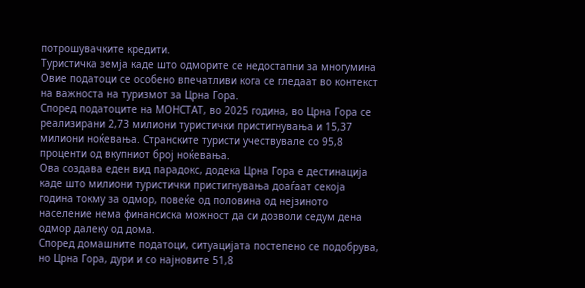потрошувачките кредити.
Туристичка земја каде што одморите се недостапни за многумина
Овие податоци се особено впечатливи кога се гледаат во контекст на важноста на туризмот за Црна Гора.
Според податоците на МОНСТАТ, во 2025 година, во Црна Гора се реализирани 2,73 милиони туристички пристигнувања и 15,37 милиони ноќевања. Странските туристи учествувале со 95,8 проценти од вкупниот број ноќевања.
Ова создава еден вид парадокс, додека Црна Гора е дестинација каде што милиони туристички пристигнувања доаѓаат секоја година токму за одмор, повеќе од половина од нејзиното население нема финансиска можност да си дозволи седум дена одмор далеку од дома.
Според домашните податоци, ситуацијата постепено се подобрува, но Црна Гора, дури и со најновите 51,8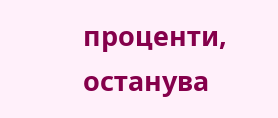проценти, останува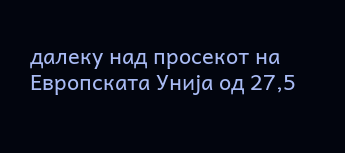далеку над просекот на Европската Унија од 27,5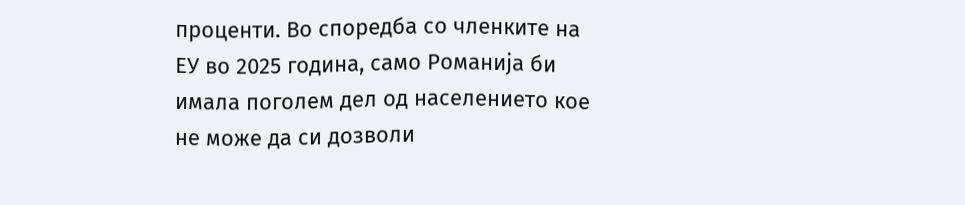проценти. Во споредба со членките на ЕУ во 2025 година, само Романија би имала поголем дел од населението кое не може да си дозволи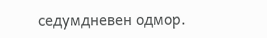седумдневен одмор.